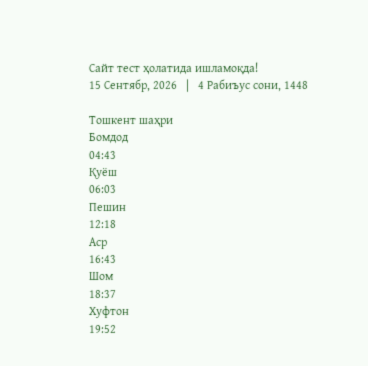Сайт тест ҳолатида ишламоқда!
15 Сентябр, 2026   |   4 Рабиъус сони, 1448

Тошкент шаҳри
Бомдод
04:43
Қуёш
06:03
Пешин
12:18
Аср
16:43
Шом
18:37
Хуфтон
19:52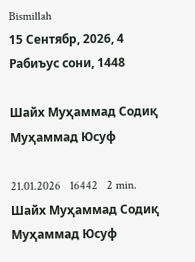Bismillah
15 Сентябр, 2026, 4 Рабиъус сони, 1448

Шайх Муҳаммад Содиқ Муҳаммад Юсуф

21.01.2026   16442   2 min.
Шайх Муҳаммад Содиқ Муҳаммад Юсуф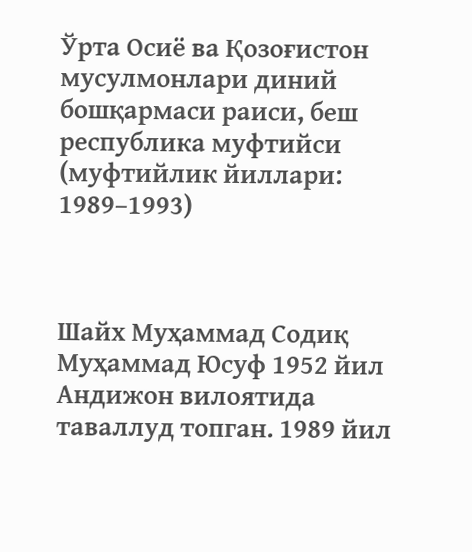Ўрта Осиё ва Қозоғистон мусулмонлари диний бошқармаси раиси, беш республика муфтийси (муфтийлик йиллари: 1989–1993)



Шайх Муҳаммад Содиқ Муҳаммад Юсуф 1952 йил Андижон вилоятида таваллуд топган. 1989 йил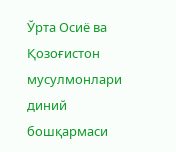Ўрта Осиё ва Қозоғистон мусулмонлари диний бошқармаси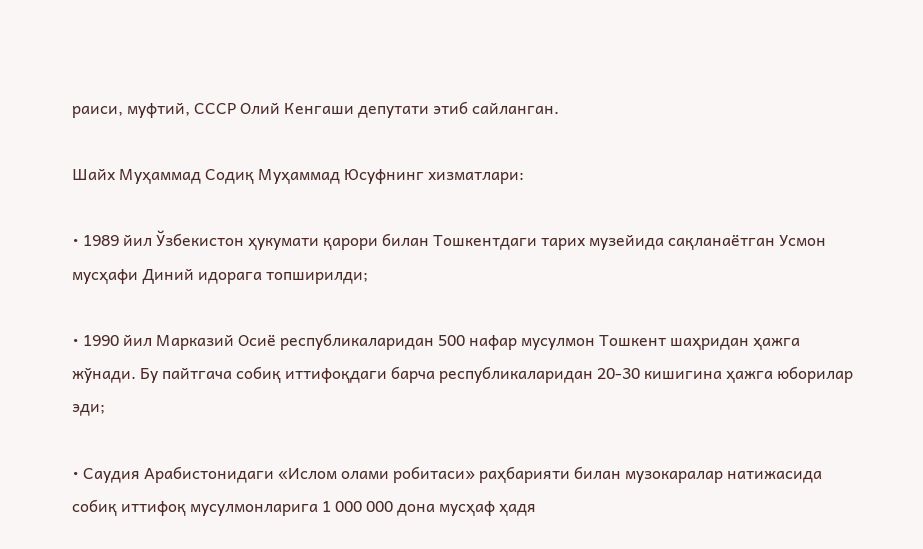раиси, муфтий, СССР Олий Кенгаши депутати этиб сайланган.

Шайх Муҳаммад Содиқ Муҳаммад Юсуфнинг хизматлари:

• 1989 йил Ўзбекистон ҳукумати қарори билан Тошкентдаги тарих музейида сақланаётган Усмон мусҳафи Диний идорага топширилди;

• 1990 йил Марказий Осиё республикаларидан 500 нафар мусулмон Тошкент шаҳридан ҳажга жўнади. Бу пайтгача собиқ иттифоқдаги барча республикаларидан 20-30 кишигина ҳажга юборилар эди;

• Саудия Арабистонидаги «Ислом олами робитаси» раҳбарияти билан музокаралар натижасида собиқ иттифоқ мусулмонларига 1 000 000 дона мусҳаф ҳадя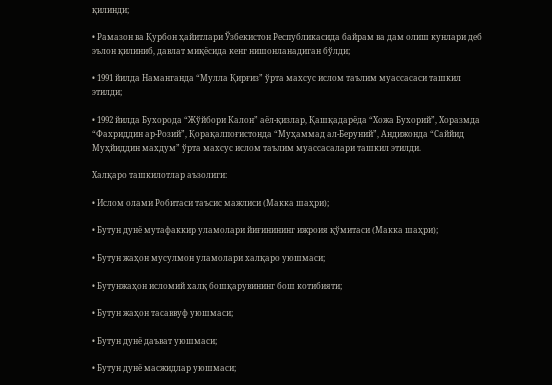қилинди;

• Рамазон ва Қурбон ҳайитлари Ўзбекистон Республикасида байрам ва дам олиш кунлари деб эълон қилиниб, давлат миқёсида кенг нишонланадиган бўлди;

• 1991 йилда Наманганда “Мулла Қирғиз” ўрта махсус ислом таълим муассасаси ташкил этилди;

• 1992 йилда Бухорода “Жўйбори Калон” аёл-қизлар, Қашқадарёда “Хожа Бухорий”, Хоразмда “Фахриддин ар-Розий”, Қорақалпоғистонда “Муҳаммад ал-Беруний”, Андижонда “Саййид Муҳйиддин махдум” ўрта махсус ислом таълим муассасалари ташкил этилди.

Халқаро ташкилотлар аъзолиги:

• Ислом олами Робитаси таъсис мажлиси (Макка шаҳри);

• Бутун дунё мутафаккир уламолари йиғинининг ижроия қўмитаси (Макка шаҳри);

• Бутун жаҳон мусулмон уламолари халқаро уюшмаси;

• Бутунжаҳон исломий халқ бошқарувининг бош котибияти;

• Бутун жаҳон тасаввуф уюшмаси;

• Бутун дунё даъват уюшмаси;

• Бутун дунё масжидлар уюшмаси;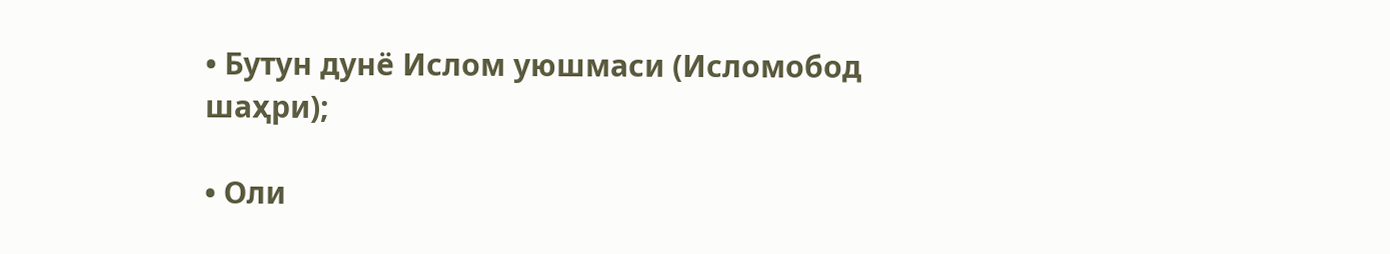• Бутун дунё Ислом уюшмаси (Исломобод шаҳри);

• Оли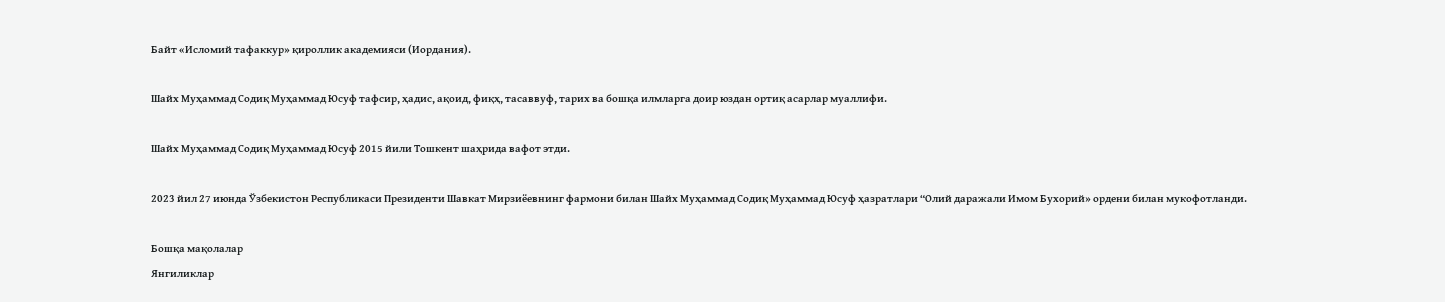Байт «Исломий тафаккур» қироллик академияси (Иордания).

Шайх Муҳаммад Содиқ Муҳаммад Юсуф тафсир, ҳадис, ақоид, фиқҳ, тасаввуф, тарих ва бошқа илмларга доир юздан ортиқ асарлар муаллифи.

Шайх Муҳаммад Содиқ Муҳаммад Юсуф 2015 йили Тошкент шаҳрида вафот этди.

2023 йил 27 июнда Ўзбекистон Республикаси Президенти Шавкат Мирзиёевнинг фармони билан Шайх Муҳаммад Содиқ Муҳаммад Юсуф ҳазратлари “Олий даражали Имом Бухорий» ордени билан мукофотланди.

Бошқа мақолалар
Янгиликлар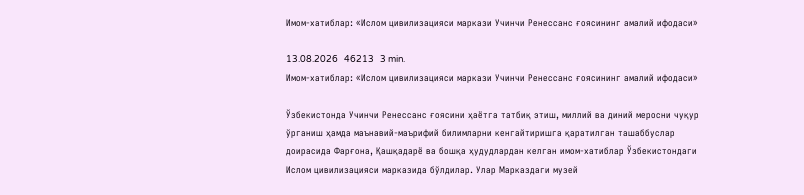Имом-хатиблар: «Ислом цивилизацияси маркази Учинчи Ренессанс ғоясининг амалий ифодаси»

13.08.2026   46213   3 min.
Имом-хатиблар: «Ислом цивилизацияси маркази Учинчи Ренессанс ғоясининг амалий ифодаси»

Ўзбекистонда Учинчи Ренессанс ғоясини ҳаётга татбиқ этиш, миллий ва диний меросни чуқур ўрганиш ҳамда маънавий-маърифий билимларни кенгайтиришга қаратилган ташаббуслар доирасида Фарғона, Қашқадарё ва бошқа ҳудудлардан келган имом-хатиблар Ўзбекистондаги Ислом цивилизацияси марказида бўлдилар. Улар Марказдаги музей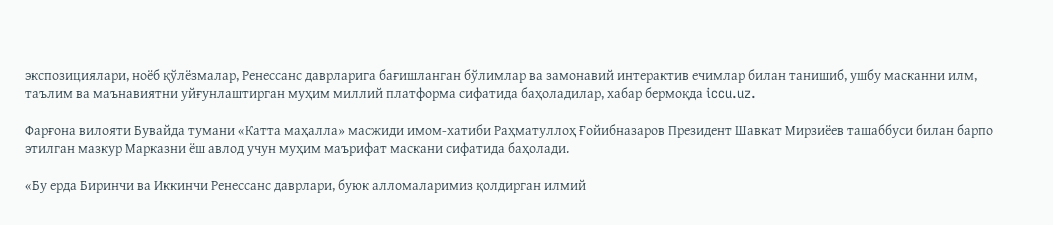экспозициялари, ноёб қўлёзмалар, Ренессанс даврларига бағишланган бўлимлар ва замонавий интерактив ечимлар билан танишиб, ушбу масканни илм, таълим ва маънавиятни уйғунлаштирган муҳим миллий платформа сифатида баҳоладилар, хабар бермоқда iccu.uz.

Фарғона вилояти Бувайда тумани «Катта маҳалла» масжиди имом-хатиби Раҳматуллоҳ Ғойибназаров Президент Шавкат Мирзиёев ташаббуси билан барпо этилган мазкур Марказни ёш авлод учун муҳим маърифат маскани сифатида баҳолади.

«Бу ерда Биринчи ва Иккинчи Ренессанс даврлари, буюк алломаларимиз қолдирган илмий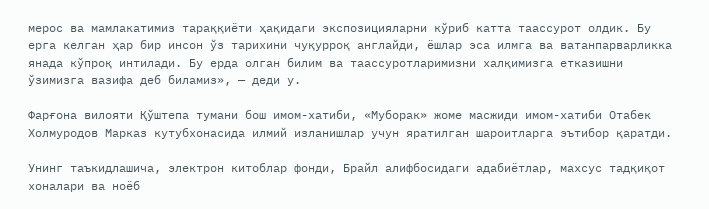мерос ва мамлакатимиз тараққиёти ҳақидаги экспозицияларни кўриб катта таассурот олдик. Бу ерга келган ҳар бир инсон ўз тарихини чуқурроқ англайди, ёшлар эса илмга ва ватанпарварликка янада кўпроқ интилади. Бу ерда олган билим ва таассуротларимизни халқимизга етказишни ўзимизга вазифа деб биламиз», — деди у.

Фарғона вилояти Қўштепа тумани бош имом-хатиби, «Муборак» жоме масжиди имом-хатиби Отабек Холмуродов Марказ кутубхонасида илмий изланишлар учун яратилган шароитларга эътибор қаратди.

Унинг таъкидлашича, электрон китоблар фонди, Брайл алифбосидаги адабиётлар, махсус тадқиқот хоналари ва ноёб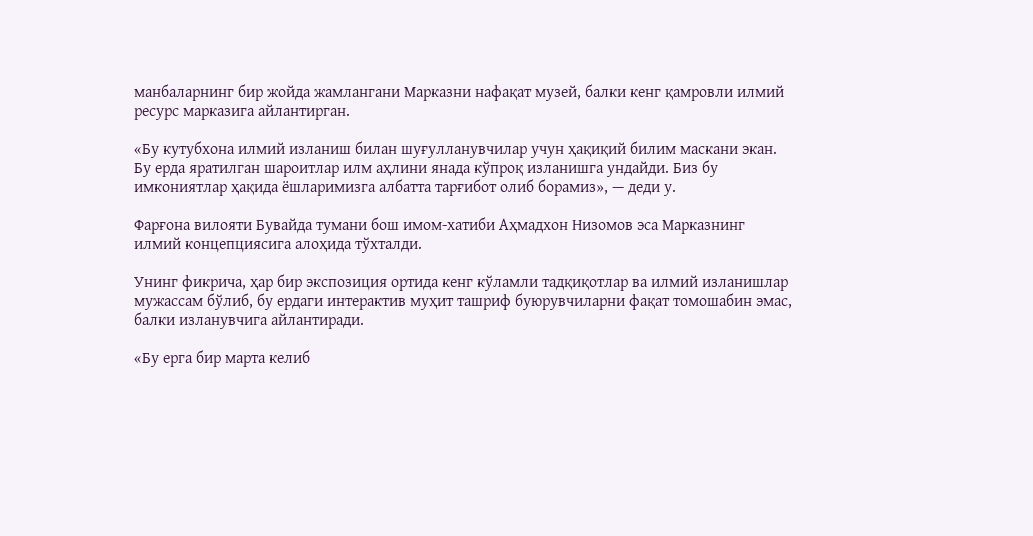манбаларнинг бир жойда жамлангани Марказни нафақат музей, балки кенг қамровли илмий ресурс марказига айлантирган.

«Бу кутубхона илмий изланиш билан шуғулланувчилар учун ҳақиқий билим маскани экан. Бу ерда яратилган шароитлар илм аҳлини янада кўпроқ изланишга ундайди. Биз бу имкониятлар ҳақида ёшларимизга албатта тарғибот олиб борамиз», — деди у.

Фарғона вилояти Бувайда тумани бош имом-хатиби Аҳмадхон Низомов эса Марказнинг илмий концепциясига алоҳида тўхталди.

Унинг фикрича, ҳар бир экспозиция ортида кенг кўламли тадқиқотлар ва илмий изланишлар мужассам бўлиб, бу ердаги интерактив муҳит ташриф буюрувчиларни фақат томошабин эмас, балки изланувчига айлантиради.

«Бу ерга бир марта келиб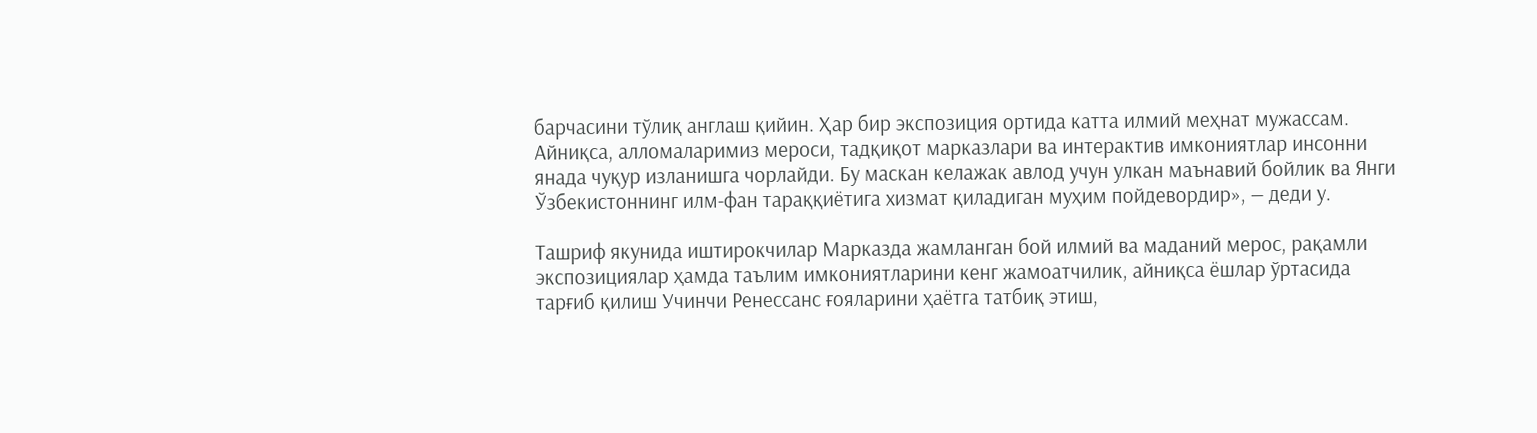барчасини тўлиқ англаш қийин. Ҳар бир экспозиция ортида катта илмий меҳнат мужассам. Айниқса, алломаларимиз мероси, тадқиқот марказлари ва интерактив имкониятлар инсонни янада чуқур изланишга чорлайди. Бу маскан келажак авлод учун улкан маънавий бойлик ва Янги Ўзбекистоннинг илм-фан тараққиётига хизмат қиладиган муҳим пойдевордир», — деди у.

Ташриф якунида иштирокчилар Марказда жамланган бой илмий ва маданий мерос, рақамли экспозициялар ҳамда таълим имкониятларини кенг жамоатчилик, айниқса ёшлар ўртасида тарғиб қилиш Учинчи Ренессанс ғояларини ҳаётга татбиқ этиш,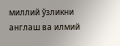миллий ўзликни англаш ва илмий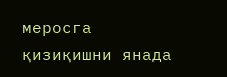меросга қизиқишни янада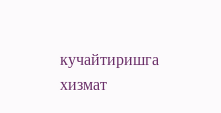кучайтиришга хизмат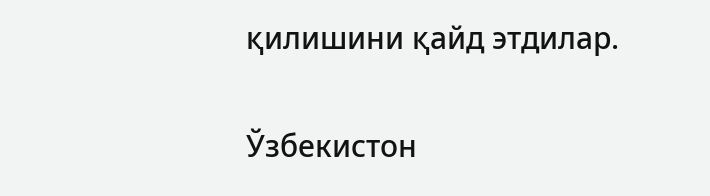қилишини қайд этдилар.

Ўзбекистон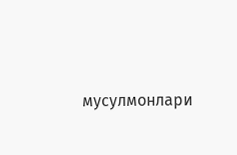мусулмонлари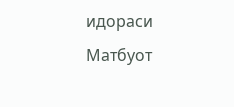идораси Матбуот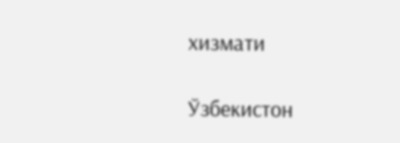хизмати

Ўзбекистон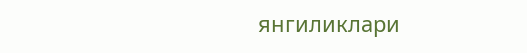янгиликлари